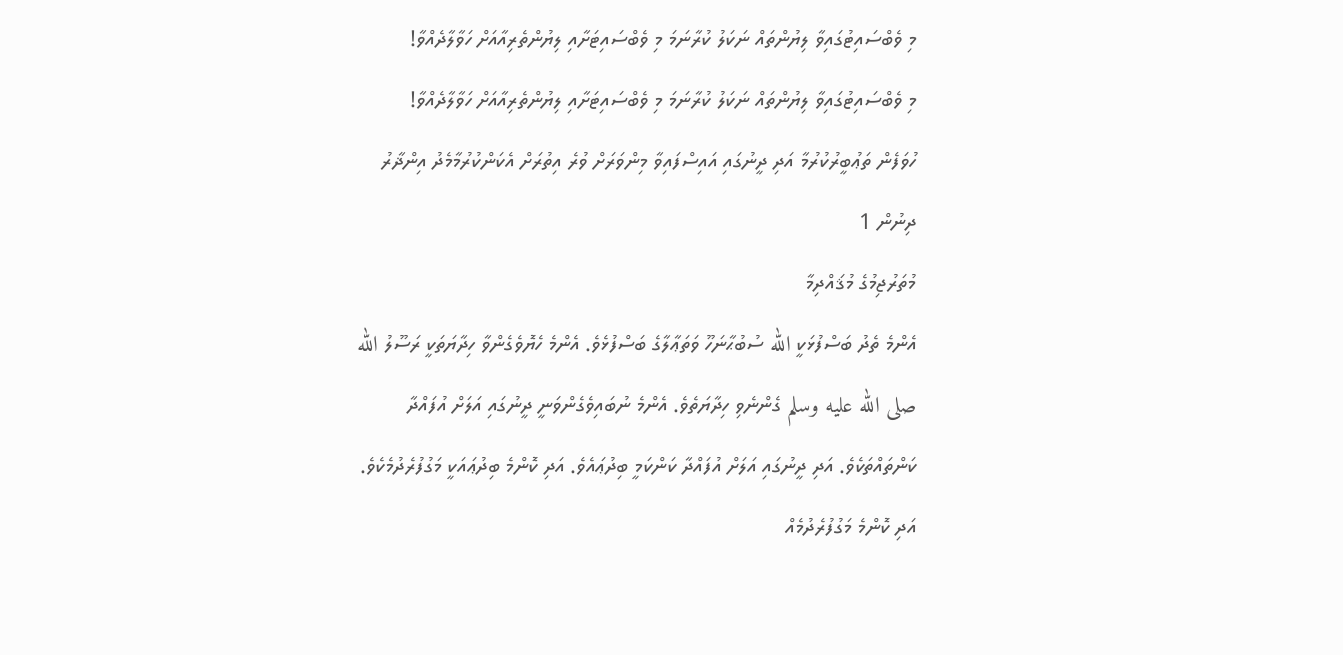މި ވެބްސައިޓުގައިވާ ލިޔުންތައް ނަކަލު ކުރާނަމަ މި ވެބްސައިޓަށާއި ލިޔުންތެރިއާއަށް ހަވާލާދެއްވާ!
މި ވެބްސައިޓުގައިވާ ލިޔުންތައް ނަކަލު ކުރާނަމަ މި ވެބްސައިޓަށާއި ލިޔުންތެރިއާއަށް ހަވާލާދެއްވާ!
ހުވަފެން ތަޢުބީރުކުރުމާ އަދި ދީނުގައި އައިސްފައިވާ މިންވަރަށް ވުރެ އިތުރަށް އެކަންކުރުމާމެދު އިންޛާރު ދިނުން 1
މުތަރުޖިމުގެ މުޤައްދިމާ
އެންމެ ތެދު ބަސްފުޅަކީ الله ސުބުޙާނަހޫ ވަތަޢާލާގެ ބަސްފުޅެވެ. އެންމެ ހެޔޮވެގެންވާ ހިދާޔަތަކީ ރަސޫލު الله صلى الله عليه وسلم ގެންނެވި ހިދާޔަތެވެ. އެންމެ ނުބައިވެގެންވަނީ ދީނުގައި އަލަށް އުފައްދާ ކަންތައްތަކެވެ. އަދި ދީނުގައި އަލަށް އުފައްދާ ކަންކަމީ ބިދުޢައެވެ. އަދި ކޮންމެ ބިދުޢައަކީ މަގުފުރެދުމެކެވެ. އަދި ކޮންމެ މަގުފުރެދުމެއް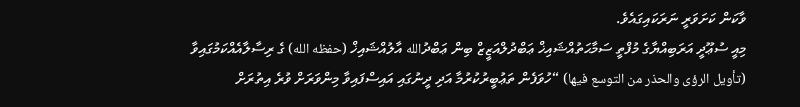ވާކަން ކަށަވަރީ ނަރަކައިގައެވެ.
މިއީ ސުޢޫދީ އަރަބިއްޔާގެ މުފްތީ ސަމާޙަތުއްޝައިޚް ޢަބްދުލްއަޒީޒް ބިން ޢަބްދުالله އާލުއްޝައިޚް (حفظه الله) ގެ ރިސާލާއެއްކަމުގައިވާ (تأويل الرؤى والحذر من التوسع فيها) “ހުވަފެން ތަޢުބީރުކުރުމާ އަދި ދީނުގައި އައިސްފައިވާ މިންވަރަށް ވުރެ އިތުރަށް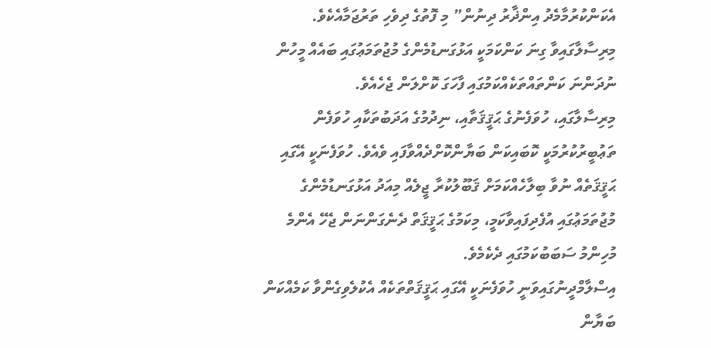އެކަންކުރުމާމެދު އިންޛާރު ދިނުން” މި ފޮތުގެ ދިވެހި ތަރުޖަމާއެކެވެ. މިރިސާލާގައިވާ ގިނަ ކަންކަމަކީ އަޅުގަނޑުމެންގެ މުޖުތަމަޢުގައި ބައެއް މީހުން ނުދަންނަ ކަންތައްތަކެއްކަމުގައި ފާހަގަ ކޮށްލަން ޖެހެއެވެ.
މިރިސާލާގައި، ހުވަފެނުގެ ޙަޤީޤަތާއި، ނިދުމުގެ އަދަބުތަކާއި ހުވަފެން ތަޢުބީރުކުރުމަކީ ކޮބައިކަން ބަޔާންކޮށްދެއްވާފައި ވެއެވެ. ހުވަފެނަކީ އޭގައި ޙަޤީޤަތެއް ނުވާ ބިލާހެއްކަމަށް ޤަބޫލުކުރާ ޖީލެއް މިއަދު އަޅުގަނޑުމެންގެ މުޖުތަމަޢުގައި އުފެދިފައިވާކަމީ، މިކަމުގެ ޙަޤީޤަތް ދެނެގަންނަން ޖެހޭ އެންމެ މުހިންމު ސަބަބުކަމުގައި ދެކެމެވެ.
އިސްލާމްދީނުގައިވަނީ ހުވަފެނަކީ އޭގައި ޙަޤީޤަތްތަކެއް އެކުލެވިގެންވާ ކަމެއްކަން ބަޔާން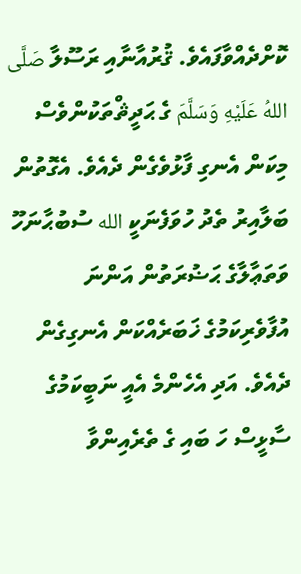ކޮށްދެއްވާފައެވެ. ޤުރުއާނާއި ރަސޫލާ صَلَّى اللهُ عَلَيْهِ وَسَلَّمَ ގެ ޙަދީޘްތަކުންވެސް މިކަން އެނގި ފާޅުވެގެން ދެއެވެ. އެގޮތުން ބަލާއިރު ތެދު ހުވަފެނަކީ الله ސުބުޙާނަހޫ ވަތަޢާލާގެ ޙަޟުރަތުން އަންނަ އުފާވެރިކަމުގެ ޚަބަރެއްކަން އެނގިގެން ދެއެވެ. އަދި އެހެންމެ އެއީ ނަބީކަމުގެ ސާޅީސް ހަ ބައި ގެ ތެރެއިންވާ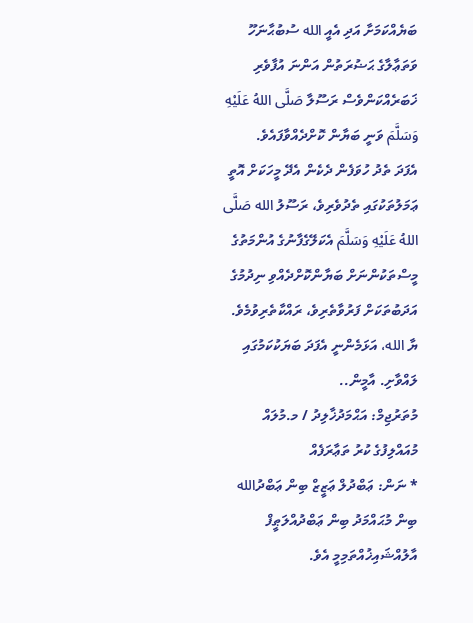ބަޔެއްކަމަށާ އަދި އެއީ الله ސުބުޙާނަހޫ ވަތަޢާލާގެ ޙަޟުރަތުން އަންނަ އުފާވެރި ޚަބަރެއްކަންވެސް ރަސޫލާ صَلَّى اللهُ عَلَيْهِ وَسَلَّمَ ވަނީ ބަޔާން ކޮށްދެއްވާފައެވެ.
އެފަދަ ތެދު ހުވަފެން ދެކެން އެދޭ މީހަކަށް އޮތީ ޢަމަލުތަކުގައި ތެދުވެރިވެ، ރަސޫލު الله صَلَّى اللهُ عَلَيْهِ وَسَلَّمَ އެކަލޭގެފާނުގެ އުންމަތުގެ މީސްތަކުންނަށް ބަޔާންކޮށްދެއްވި ނިދުމުގެ އަދަބުތަކަށް ފަރުވާތެރިވެ، ރައްކާތެރިވުމެވެ. ޔާ الله، އަޅަމެންނީ އެފަދަ ބަޔަކުކަމުގައި ލައްވާށި. އާމީން..
މުތަރުޖިމް: އަޙްމަދުޚާލިދު / މ.މުލައް
މުއައްލިފުގެ ކުރު ތަޢާރަފެއް
* ނަން: ޢަބްދުލް ޢަޒީޒް ބިން ޢަބްދުالله ބިން މުޙައްމަދު ބިން ޢަބްދުއްލަޠީފް އާލުއްޝައިޚުއްތަމިމީ އެވެ.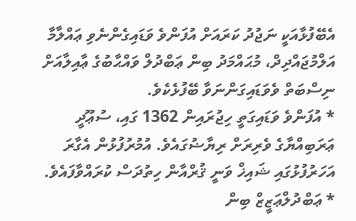އެބޭފުޅާއަކީ ނަޖުދު ކަރައަށް އުފަންވެ ވަޑައިގެންނެވި ޢައްލާމާ އަލްމުޖައްދިދް، މުޙައްމަދު ބިން ޢަބްދުލް ވައްޙާބުގެ ޢާއިލާއަށް ނިސްބަތް ވެވަޑައިގަންނަވާ ބޭފުޅެކެވެ.
* އުފަންވެ ވަޑައިގަތީ ހިޖުރައިން 1362 ގައި، ސުޢޫދީ ޢަރަބިއްޔާގެ ވެރިރަށް ރިޔާޟުގައެވެ. އުމުރުފުޅުން އެގާރަ އަހަރުފުޅުގައި ޝައިޚް ވަނީ ޤުރްއާން ހިތުދަސް ކުރައްވާފައެވެ.
* ޢަބްދުލްޢަޒީޒް ބިން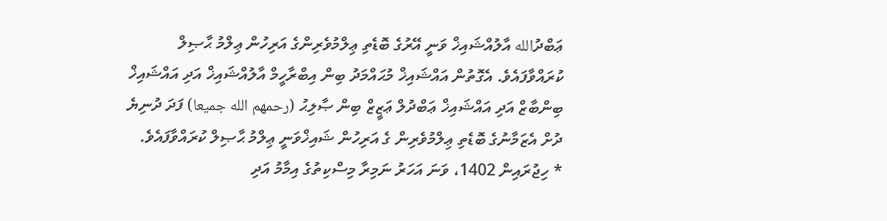ޢަބްދުالله އާލުއްޝައިޚް ވަނީ އޭރުގެ ބޮޑެތި ޢިލްމުވެރިންގެ އަރިހުން ޢިލްމު ޙާޞިލް ކުރައްވާފައެވެ. އެގޮތުން އައްޝައިޚް މުޙައްމަދު ބިން އިބްރާހީމް އާލުއްޝައިޚް އަދި އައްޝައިޚް ބިންބާޒް އަދި އައްޝައިޚް ޢަބްދުލް ޢަޒީޒް ބިން ޞާލިޙު (رحمهم الله جميعا) ފަދަ ދުނިޔެ ދުށް އެޒަމާނުގެ ބޮޑެތި ޢިލްމުވެރިން ގެ އަރިހުން ޝައިޚްވަނީ ޢިލްމު ޙާޞިލް ކުރައްވާފައެވެ.
* ހިޖުރައިން 1402، ވަނަ އަހަރު ނަމިރާ މިސްކިތުގެ އިމާމު އަދި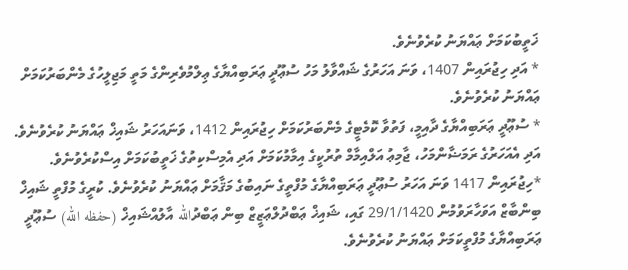ޚަތީބުކަމަށް ޢައްޔަނު ކުރެވުނެވެ.
* އަދި ހިޖުރައިން 1407، ވަނަ އަހަރުގެ ޝައްވާލު މަހު ސުޢޫދީ ޢަރަބިއްޔާގެ ޢިލްމުވެރިންގެ މަތީ މަޖިލީހުގެ މެންބަރުކަމަށް ޢައްޔަނު ކުރެވުނެވެ.
* ސުޢޫދީ ޢަރަބިއްޔާގެ ދާއިމީ، ފަތުވާ ކޮމެޓީގެ މެންބަރުކަމަށް ހިޖުރައިން 1412، ވަނައަހަރު ޝައިޚް ޢައްޔަނު ކުރެވުނެވެ. އަދި އެއަހަރުގެ ރަމަޟާންމަހު، ޖާމިޢު އަލްއިމާމް ތުރުކީގެ އިމާމުކަމަށް އަދި އެމިސްކިތުގެ ޚަތީބުކަމަށް އިސްކުރެވުނެވެ.
*ހިޖުރައިން 1417 ވަނަ އަހަރު ސުޢޫދީ ޢަރަބިއްޔާގެ މުފްތީގެ ނައިބުގެ މަޤާމަށް ޢައްޔަނު ކުރެވުނެވެ. ކުރީގެ މުފްތީ ޝައިޚް ބިންބާޒް އަވަހާރަވުމުން 29/1/1420 ގައި، ޝައިޚް ޢަބްދުލްޢަޒީޒް ބިން ޢަބްދުالله އާލުއްޝައިޚް (حفظه الله) ސުޢޫދީ ޢަރަބިއްޔާގެ މުފްތީކަމަށް ޢައްޔަނު ކުރެވުނެވެ.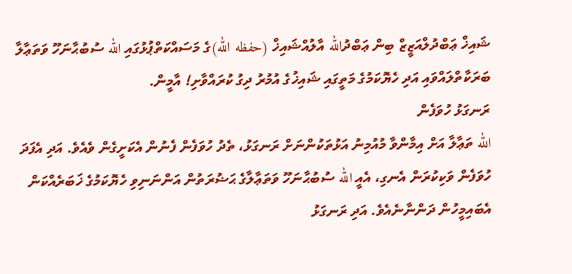ޝައިޚް ޢަބްދުލްއަޒީޒް ބިން ޢަބްދުالله އާލުއްޝައިޚް (حفظه الله)ގެ މަސައްކަތްޕުޅުގައި الله ސުބުޙާނަހޫ ވަތަޢާލާ ބަރަކާތްލައްވައި އަދި ހެޔޮކަމުގެ މަތީގައި ޝައިޚުގެ އުމުރު ދިގު ކުރައްވާށި! އާމީން.
ރަނގަޅު ހުވަފެން
الله ތަޢާލާ އަށް އިމާންވާ މުއުމިނު އަޅުތަކުންނަށް ރަނގަޅު، ތެދު ހުވަފެން ފެނުން އެކަށީގެން ވެއެވެ. އަދި އެފަދަ ހުވަފެން ވަކިކުރަން އެނގި، އެއީ الله ސުބުޙާނަހޫ ވަތަޢާލާގެ ޙަޟުރަތުން އަންނަނިވި ހެޔޮކަމުގެ ޚަބަރެއްކަން އެބައިމީހުން ދަންނާނެއެވެ. އަދި ރަނގަޅު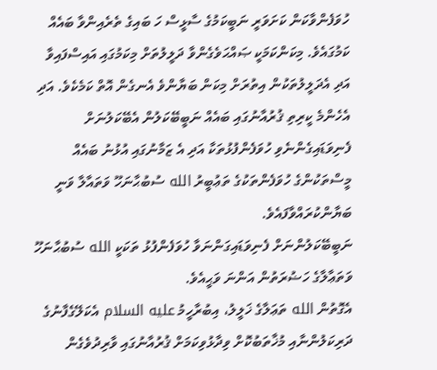ހުވަފެންވާކަން ކަށަވަރީ ނަބީކަމުގެ ސާޅީސް ހަ ބައިގެ ތެރެއިންވާ ބައެއް ކަމުގައެވެ. މިކަންކަމަކީ ޞައްޙަވެގެންވާ ދަލީލުތަށް މިކަމުގައި އައިސްފައިވާ އަދި އެދަލީލުތަކުން އިތުރަށް މިކަން ބަޔާންވެ އެނގެން އޮތް ކަމެކެވެ. އަދި އެހެންމެ ކީރިތި ޤުރުއާނުގައި ބައެއް ނަބީބޭކަލުން އެބޭކަލުނަށް ފެނިވަޑައިގެންނެވި ހުވަފެންފުޅުތަކާ އަދި އެ ޒަމާނުގައި އުޅުނު ބައެއް މީސްތަކުންގެ ހުވަފެންތަކުގެ ތަޢުބީރު الله ސުބުޙާނަހޫ ވަތައާލާ ވަނީ ބަޔާންކުރައްވާފައެވެ.
ނަބީބޭކަލުންނަށް ފެނިވަޑައިގަންނަވާ ހުވަފެންފުޅު ތަކަކީ الله ސުބުޙާނަހޫ ވަތަޢާލާގެ ހަޟުރަތުން އަންނަ ވަޙީއެވެ.
އެގޮތުން الله ތަޢަލާގެ ޚަލީލު، އިބުރާހީމު عليه السلام އެކަލޭގެފާނުގެ ދަރިކަލުންނާއި މުޚާތަބުކޮށް ވިދާޅުވިކަމަށް ޤުރުއާނުގައި ވާރިދުވެގެން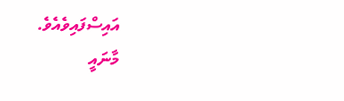އައިސްފައިވެއެވެ.
މާނައީ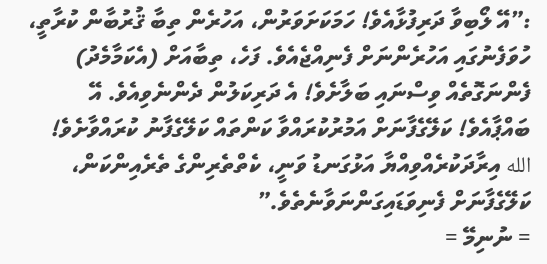:”އޭ ލޯބިވާ ދަރިފުޅާއެވެ! ހަމަކަށަވަރުން، އަހުރެން ތިބާ ޤުރުބާން ކުރާތީ، ހުވަފެނުގައި އަހުރެންނަށް ފެނިއްޖެއެވެ. ފަހެ، ތިބާއަށް (އެކަމާމެދު) ފެންނަގޮތެއް ވިސްނައި ބަލާށެވެ! އެ ދަރިކަލުން ދެންނެވިއެވެ. އޭ ބައްޕާއެވެ! ކަލޭގެފާނަށް އަމުރުކުރައްވާ ކަންތައް ކަލޭގެފާނު ކުރައްވާށެވެ! الله އިރާދަކުރެއްވިއްޔާ އަޅުގަނޑު ވަނީ، ކެތްތެރިންގެ ތެރެއިންކަން، ކަލޭގެފާނަށް ފެނިވަޑައިގަންނަވާނެތެވެ.”
= ނުނިމޭ =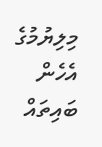މިލިޔުމުގެ އެހެން ބައިތައް